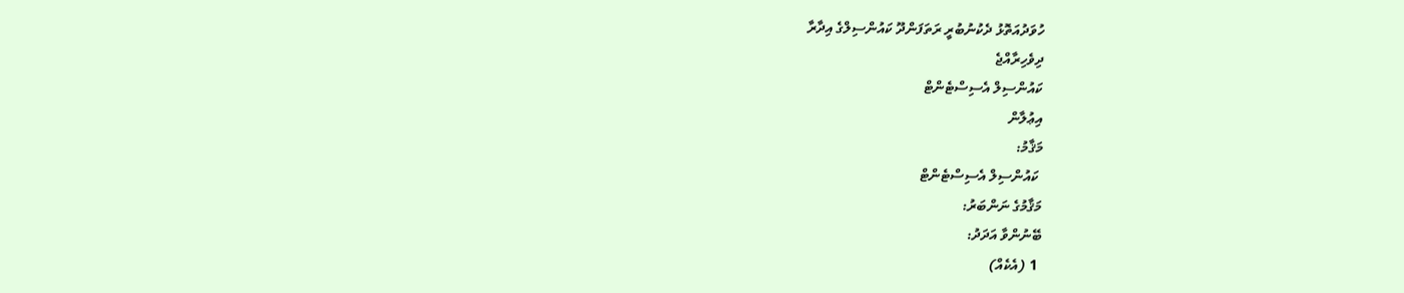ހުވަދުއަތޮޅު ދެކުނުބުރީ ރަތަފަންދޫ ކައުންސިލްގެ އިދާރާ
ދިވެހިރާއްޖެ
ކައުންސިލް އެސިސްޓެންޓް
އިޢުލާން
މަޤާމު:
 ކައުންސިލް އެސިސްޓެންޓް
މަޤާމުގެ ނަންބަރު:
ބޭނުންވާ އަދަދު:
 1 (އެކެއް)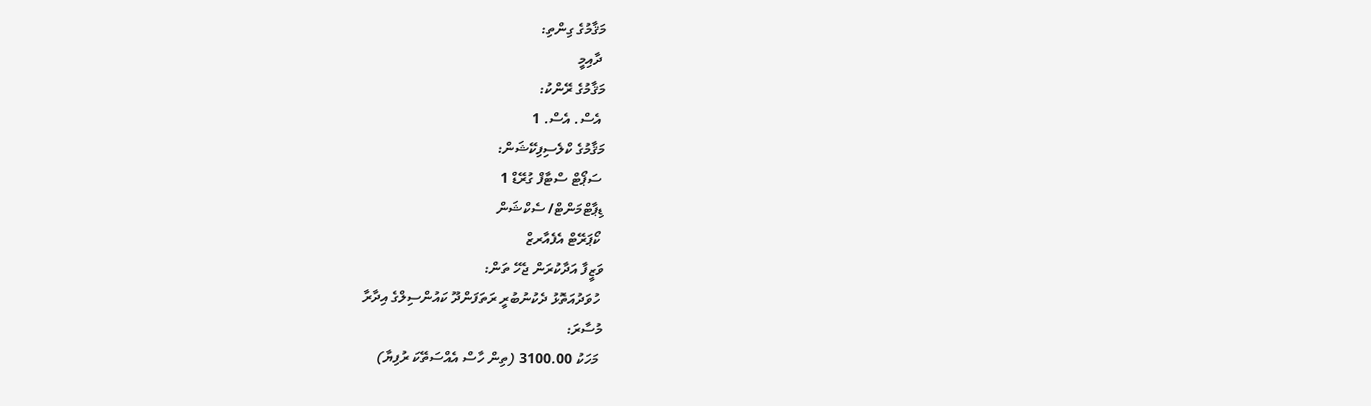މަޤާމުގެ ގިންތި:
 ދާއިމީ
މަޤާމުގެ ރޭންކު:
 އެސް. އެސް. 1
މަޤާމުގެ ކްލެސިފިކޭޝަން:
 ސަޕޯޓް ސްޓާފް ގުރޭޑް 1
ޑިޕާޓްމަންޓް/ ސެކްޝަން
 ކޯޕަރޭޓް އެފެއާރޒް
ވަޒީފާ އަދާކުރަން ޖެހޭ ތަން:
 ހުވަދުއަތޮޅު ދެކުނުބުރީ ރަތަފަންދޫ ކައުންސިލްގެ އިދާރާ
މުސާރަ:
 މަހަކު 3100.00 (ތިން ހާސް އެއްސަތޭކަ ރުފިޔާ)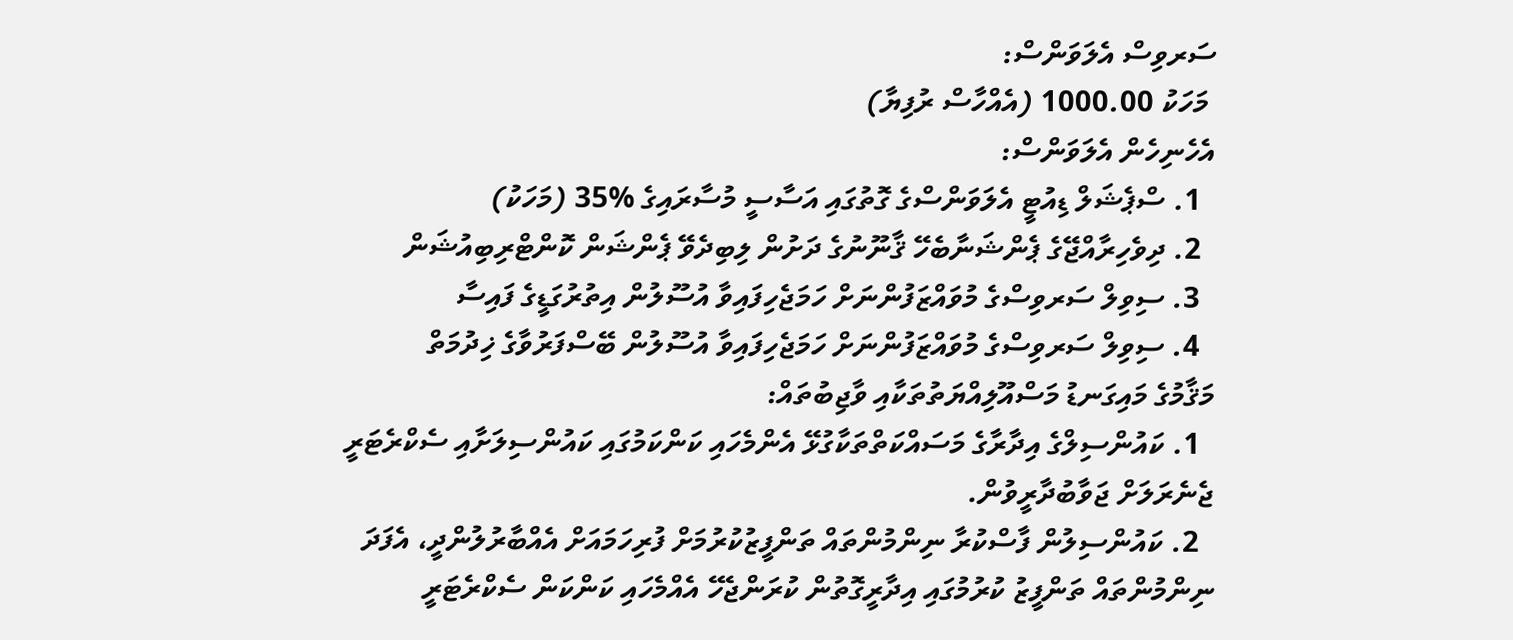ސަރވިސް އެލަވަންސް:
 މަހަކު 1000.00 (އެއްހާސް ރުފިޔާ)
އެހެނިހެން އެލަވަންސް:
  1. ސްޕެޝަލް ޑިއުޓީ އެލަވަންސްގެ ގޮތުގައި އަސާސީ މުސާރައިގެ %35 (މަހަކު)
  2. ދިވެހިރާއްޖޭގެ ޕެންޝަނާބެހޭ ޤާނޫނުގެ ދަށުން ލިބިދެވޭ ޕެންޝަން ކޮންޓްރިބިއުޝަން
  3. ސިވިލް ސަރވިސްގެ މުވައްޒަފުންނަށް ހަމަޖެހިފައިވާ އުސޫލުން އިތުރުގަޑީގެ ފައިސާ
  4. ސިވިލް ސަރވިސްގެ މުވައްޒަފުންނަށް ހަމަޖެހިފައިވާ އުސޫލުން ބޭސްފަރުވާގެ ޚިދުމަތް
މަޤާމުގެ މައިގަނޑު މަސްއޫލިއްޔަތުތަކާއި ވާޖިބުތައް:
  1. ކައުންސިލްގެ އިދާރާގެ މަސައްކަތްތަކާގުޅޭ އެންމެހައި ކަންކަމުގައި ކައުންސިލަށާއި ސެކްރެޓަރީ ޖެނެރަލަށް ޖަވާބުދާރީވުން.
  2. ކައުންސިލުން ފާސްކުރާ ނިންމުންތައް ތަންފީޒުކުރުމަށް ފުރިހަމައަށް އެއްބާރުލުންދީ، އެފަދަ ނިންމުންތައް ތަންފީޒު ކުރުމުގައި އިދާރީގޮތުން ކުރަންޖެހޭ އެއްމެހައި ކަންކަން ސެކްރެޓަރީ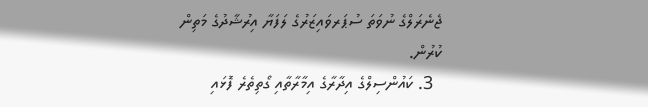ޖެނެރަލްގެ ނުވަތަ ސުޕަރވައިޒަރުގެ ލަފަޔާ އިރުޝާދުގެ މަތިން ކުރުން.
  3. ކައުންސިލްގެ އިދާރާގެ އިމާރާތާއި ގޯތިތެރެ ފޮޅައި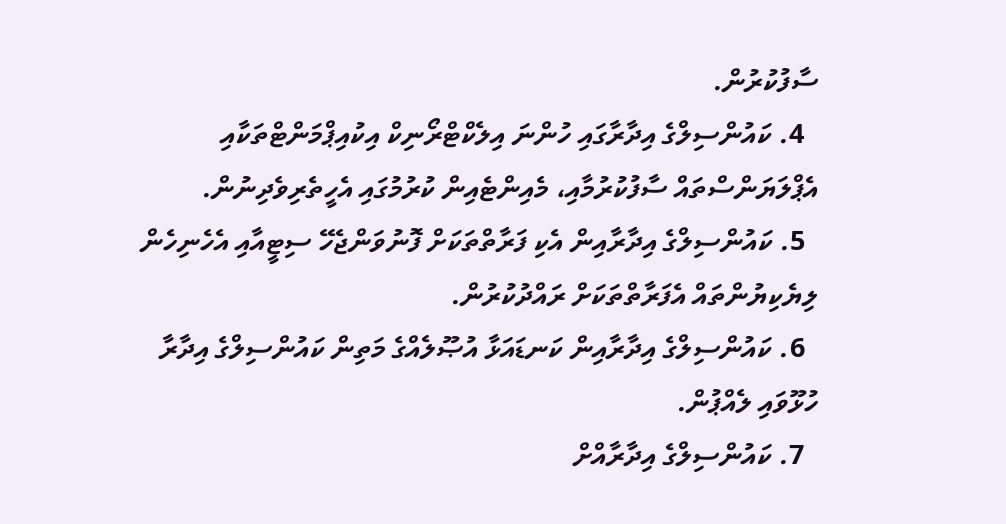ސާފުކުރުން.
  4. ކައުންސިލްގެ އިދާރާގައި ހުންނަ އިލެކްޓްރޯނިކް އިކުއިޕްމަންޓްތަކާއި އެޕްލަޔަންސްތައް ސާފުކުރުމާއި، މެއިންޓެއިން ކުރުމުގައި އެހީތެރިވެދިނުން.
  5. ކައުންސިލްގެ އިދާރާއިން އެކި ފަރާތްތަކަށް ފޮނުވަންޖެހޭ ސިޓީއާއި އެހެނިހެން ލިޔެކިޔުންތައް އެފަރާތްތަކަށް ރައްދުކުރުން.
  6. ކައުންސިލްގެ އިދާރާއިން ކަނޑައަޅާ އުޞޫލެއްގެ މަތިން ކައުންސިލްގެ އިދާރާ ހުޅޫވައި ލެއްޕުން.
  7. ކައުންސިލްގެ އިދާރާއްށް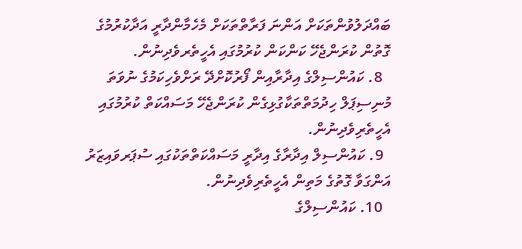ބައްދަލުވުންތަކަށް އަންނަ ފަރާތްތަކަށް މެހެމާންދާރީ އަދާކުރުމުގެ ގޮތުން ކުރަންޖެހޭ ކަންކަން ކުރުމުގައި އެހީތެރވެދިނުން.
  8. ކައުންސިލްގެ އިދާރާއިން ފޯރުކޮށްދޭ ރަށްވެހިކަމުގެ ނުވަތަ މުނިސިޕަލް ހިދުމަތްތަކާގުޅިގެން ކުރަންޖެހޭ މަސައްކަތް ކުރުމުގައި އެހީތެރިވެދިނުން.
  9. ކައުންސިލް އިދާރާގެ އިދާރީ މަސައްކަތްތަކުގައި ސުޕަރވައިޒަރު އަންގަވާ ގޮތުގެ މަތިން އެހީތެރިވެދިނުން.
  10. ކައުންސިލްގެ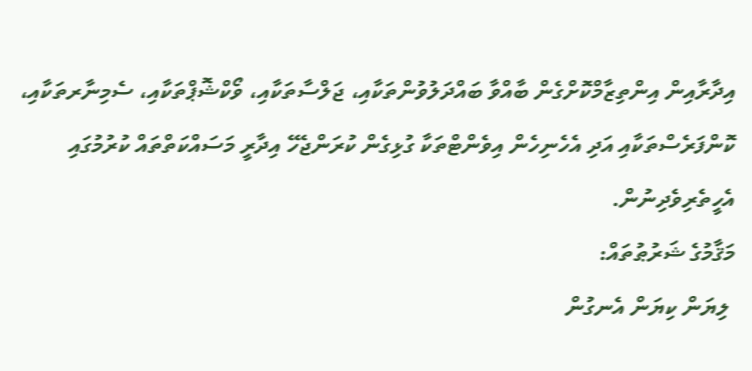އިދާރާއިން އިންތިޒާމްކޮށްގެން ބާއްވާ ބައްދަލުވުންތަކާއި، ޖަލްސާތަކާއި، ވޯކްޝޮޕްތަކާއި، ސެމިނާރތަކާއި، ކޮންފަރެސްތަކާއި އަދި އެހެނިހެން އިވެންޓްތަކާ ގުޅިގެން ކުރަންޖެހޭ އިދާރީ މަސައްކަތްތައް ކުރުމުގައި އެހީތެރިވެދިނުން.
މަޤާމުގެ ޝަރުޠުތައް:
 ލިޔަން ކިޔަން އެނގުން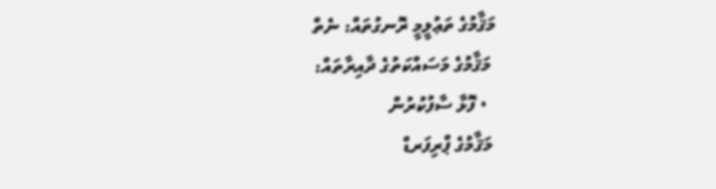މަޤާމުގެ ތަޢުލީމީ ރޮނގުތައް: ނެތް
 މަޤާމުގެ މަސައްކަތުގެ ދާއިރާތައް:
  • ފޮޅާ ސާފުކުރުން
 މަޤާމުގެ ޕްރިފަރޑް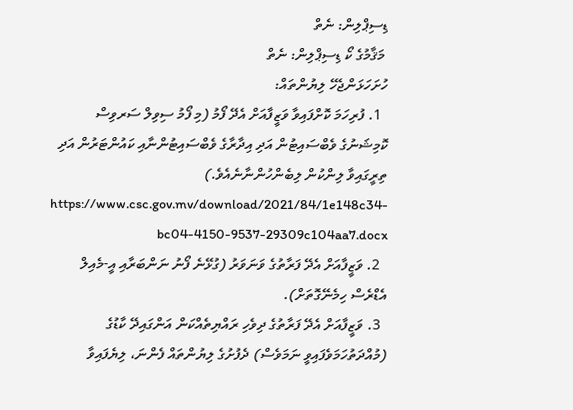ޑިސިޕްލިން: ނެތް
 މަޤާމުގެ ކޯ ޑިސިޕްލިން: ނެތް
ހުށަހަޅަންޖެހޭ ލިޔުންތައް:
  1. ފުރިހަމަ ކޮށްފައިވާ ވަޒީފާއަށް އެދޭ ފޯމު (މި ފޯމު ސިވިލް ސަރވިސް ކޮމިޝަނުގެ ވެބްސައިޓުން އަދި އިދާރާގެ ވެބްސައިޓުންނާއި ކައުންޓަރުން އަދި ތިރީގައިވާ ލިންކުން ލިބެންހުންނާނެއެވެ.)  https://www.csc.gov.mv/download/2021/84/1e148c34-bc04-4150-9537-29309c104aa7.docx
  2. ވަޒީފާއަށް އެދޭ ފަރާތުގެ ވަނަވަރު (ގުޅޭނެ ފޯނު ނަންބަރާއި އީ-މެއިލް އެޑްރެސް ހިމެނޭގޮތަށް).
  3. ވަޒީފާއަށް އެދޭ ފަރާތުގެ ދިވެހި ރައްޔިތެއްކަން އަންގައިދޭ ކާޑުގެ (މުއްދަތުހަމަވެފައިވީ ނަމަވެސް) ދެފުށުގެ ލިޔުންތައް ފެންނަ، ލިޔެފައިވާ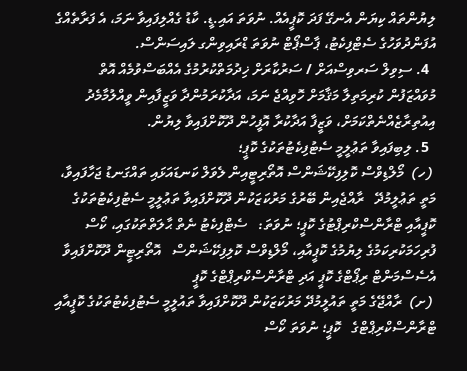ލިޔުންތައް ކިޔަން އެނގޭ ފަދަ ކޮޕީއެއް. ނުވަތަ އައި.ޑީ. ކާޑު ގެއްލިފައިވާ ނަމަ، އެ ފަރާތެއްގެ އުފަންދުވަހުގެ ސެޓްފިކެޓު، ޕާސްޕޯޓް ނުވަތަ ޑްރައިވިންގ ލައިސަންސް.
  4. ސިވިލް ސަރވިސްއަށް / ސަރުކާރަށް ޚިދުމަތްކުރުމުގެ އެއްބަސްވުމެއް އޮތް މުވައްޒަފުން ކުރިމަތިލާ މަޤާމަށް ހޮވިއްޖެ ނަމަ، އަދާކުރަމުންދާ ވަޒީފާއިން ވީއްލުމާމެދު އިއުތިރާޒެއްނެތްކަމަށް، ވަޒީފާ އަދާކުރާ އޮފީހުން ދޫކޮށްފައިވާ ލިޔުން.
  5. ލިބިފައިވާ ތަޢުލީމީ ސެޓުފިކެޓުތަކުގެ ކޮޕީ؛
 (ހ)  މޯލްޑިވްސް ކޮލިފިކޭޝަންސް އޮތޯރިޓީއިން ލެވަލް ކަނޑައަޅައި ތައްގަނޑު ޖަހާފައިވާ، މަތީ ތަޢުލީމުދޭ   ރާއްޖެއިން ބޭރުގެ މަރުކަޒަކުން ދޫކޮށްފައިވާ ތަޢުލީމީ ސެޓުފިކެޓުތަކުގެ ކޮޕީއާއި ޓްރާންސްކްރިޕްޓުގެ ކޮޕީ؛ ނުވަތަ:   ސެޓްފިކެޓު ނެތް ޙާލަތްތަކުގައި، ކޯސް ފުރިހަމަކުރިކަމުގެ ލިޔުމުގެ ކޮޕީއާއި، މޯލްޑިވްސް ކޮލިފިކޭޝަންސް   އޮތޯރިޓީން ދޫކޮށްފައިވާ އެސެސްމަންޓް ރިޕޯޓްގެ ކޮޕީ އަދި ޓްރާންސްކްރިޕްޓްގެ ކޮޕީ
 (ށ)  ރާއްޖޭގެ މަތީ ތައުލީމުދޭ މަރުކަޒަކުން ދޫކޮށްފައިވާ ތައުލީމީ ސެޓުފިކެޓުތަކުގެ ކޮޕީއާއި ޓްރާންސްކްރިޕްޓްގެ   ކޮޕީ؛ ނުވަތަ ކޯސް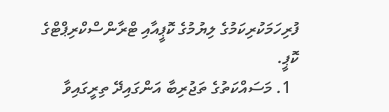ފުރިހަމަކުރިކަމުގެ ލިޔުމުގެ ކޮޕީއާއި ޓްރާންސްކްރިޕްޓްގެ ކޮޕީ.
  1. މަސައްކަތުގެ ތަޖުރިބާ އަންގައިދޭ ތިރީގައިވާ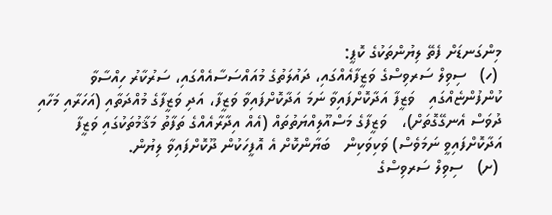މިންގަނޑަށް ފެތޭ ލިޔުންތަކުގެ ކޮޕީ:
 (ހ)   ސިވިލް ސަރވިސްގެ ވަޒީފާއެއްގައި، ދައުލަތުގެ މުއައްސަސާއެއްގައި، ސަރުކާރު ހިއްސާވާ ކުންފުންޏެއްގައި   ވަޒީފާ އަދާކޮށްފައިވާ ނަމަ އަދާކޮށްފައިވާ ވަޒީފާ، އަދި ވަޒީފާގެ މުއްދަތާއި (އަހަރާއި މަހާއި ދުވަސް އެނގޭގޮތަށް)،   ވަޒީފާގެ މަސްއޫލިއްޔަތުތައް (އެއް އިދާރާއެއްގެ ތަފާތު މަޤާމުތަކުގައި ވަޒީފާ އަދާކޮށްފައިވީ ނަމަވެސް) ވަކިވަކިން   ބަޔާންކޮށް އެ އޮފީހަކުން ދޫކޮށްފައިވާ ލިޔުން.
 (ށ)   ސިވިލް ސަރވިސްގެ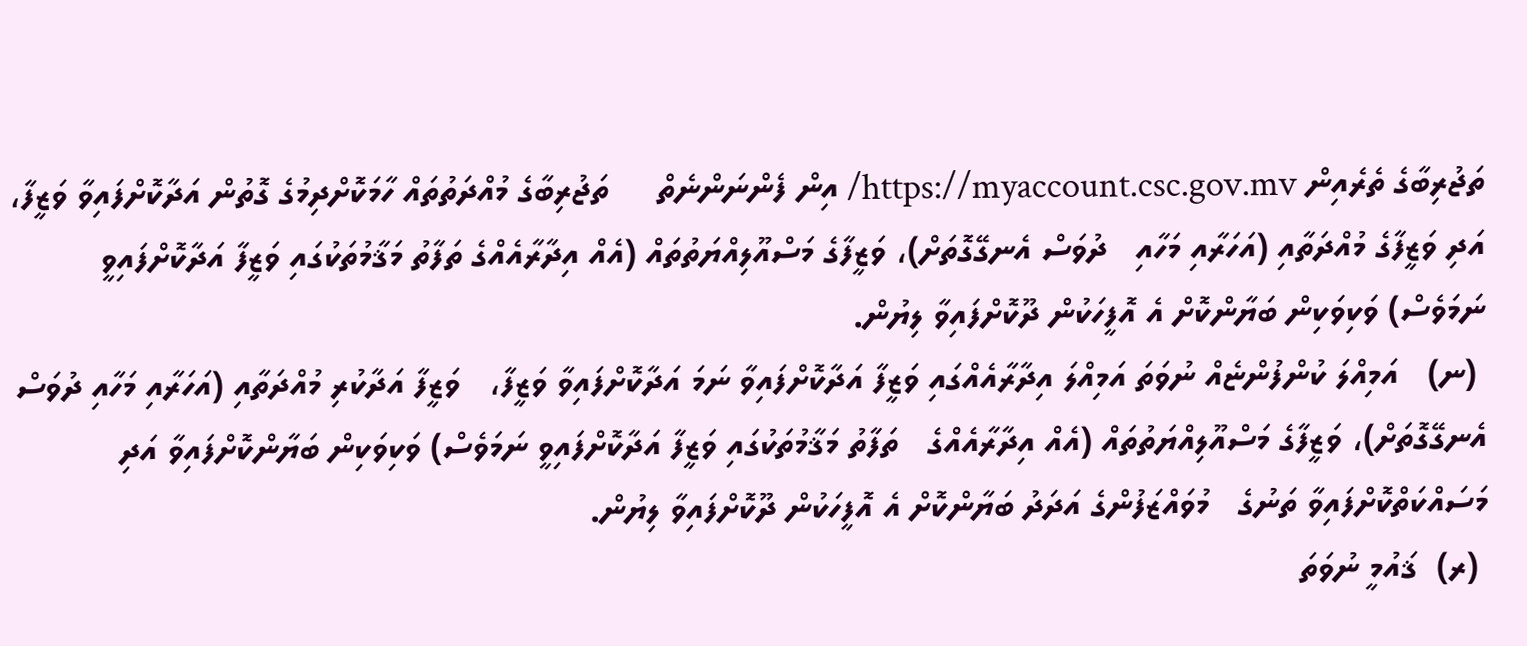ތަޖުރިބާގެ ތެރެއިން https://myaccount.csc.gov.mv/ އިން ފެންނަންނެތް     ތަޖުރިބާގެ މުއްދަތުތައް ހާމަކޮށްދިމުގެ ގޮތުން އަދާކޮށްފައިވާ ވަޒީފާ، އަދި ވަޒީފާގެ މުއްދަތާއި (އަހަރާއި މަހާއި   ދުވަސް އެނގޭގޮތަށް)، ވަޒީފާގެ މަސްއޫލިއްޔަތުތައް (އެއް އިދާރާއެއްގެ ތަފާތު މަޤާމުތަކުގައި ވަޒީފާ އަދާކޮށްފައިވީ   ނަމަވެސް) ވަކިވަކިން ބަޔާންކޮށް އެ އޮފީހަކުން ދޫކޮށްފައިވާ ލިޔުން.
 (ނ)   އަމިއްލަ ކުންފުންޏެއް ނުވަތަ އަމިއްލަ އިދާރާއެއްގައި ވަޒީފާ އަދާކޮށްފައިވާ ނަމަ އަދާކޮށްފައިވާ ވަޒީފާ،   ވަޒީފާ އަދާކުރި މުއްދަތާއި (އަހަރާއި މަހާއި ދުވަސް އެނގޭގޮތަށް)، ވަޒީފާގެ މަސްއޫލިއްޔަތުތައް (އެއް އިދާރާއެއްގެ   ތަފާތު މަޤާމުތަކުގައި ވަޒީފާ އަދާކޮށްފައިވީ ނަމަވެސް) ވަކިވަކިން ބަޔާންކޮށްފައިވާ އަދި މަސައްކަތްކޮށްފައިވާ ތަނުގެ   މުވައްޒަފުންގެ އަދަދު ބަޔާންކޮށް އެ އޮފީހަކުން ދޫކޮށްފައިވާ ލިޔުން.
 (ރ)  ޤައުމީ ނުވަތަ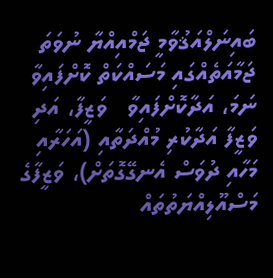ބައިނަލްއަޤުވާމީ ޖަމްއިއްޔާ ނުވަތަ ޖަމާއަތެއްގައި މަސައްކަތް ކޮށްފައިވާ ނަމަ، އަދާކޮށްފައިވާ   ވަޒީފާ، އަދި ވަޒީފާ އަދާކުރި މުއްދަތާއި (އަހަރާއި މަހާއި ދުވަސް އެނގޭގޮތަށް)، ވަޒީފާގެ މަސްއޫލިއްޔަތުތައް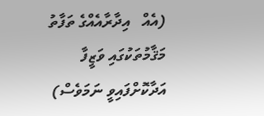(އެއް   އިދާރާއެއްގެ ތަފާތު މަޤާމުތަކުގައި ވަޒީފާ އަދާކޮށްފައިވީ ނަމަވެސް)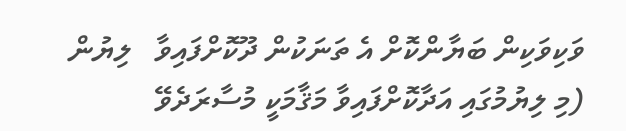ވަކިވަކިން ބަޔާންކޮށް އެ ތަނަކުން ދޫކޮށްފައިވާ   ލިޔުން (މި ލިޔުމުގައި އަދާކޮށްފައިވާ މަޤާމަކީ މުސާރަދެވޭ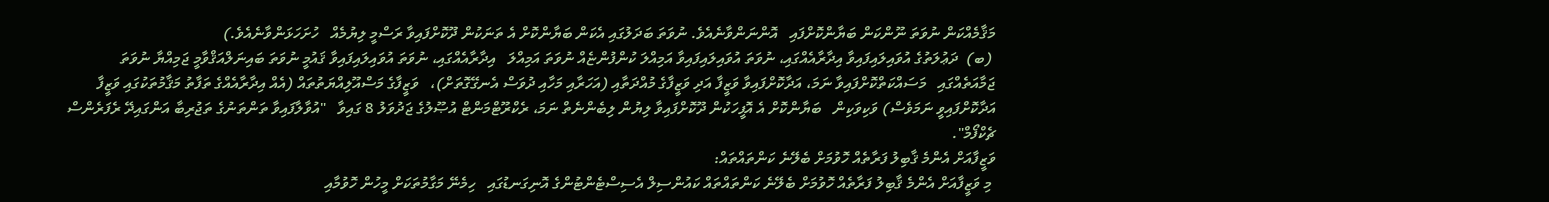މަޤާމެއްކަން ނުވަތަ ނޫންކަން ބަޔާންކޮށްފައި   އޮންނަންވާނެއެވެ. ނުވަތަ ބަދަލުގައި އެކަން ބަޔާންކޮށް އެ ތަނަކުން ދޫކޮށްފައިވާ ރަސްމީ ލިޔުމެއް   ހުށަހަޅަންވާނެއެވެ.)
 (ބ)  ދަޢުލަތުގެ އުވައިލައިފައިވާ އިދާރާއެއްގައި، ނުވަތަ އުވައިލައިފައިވާ އަމިއްލަ ކުންފުންޏެއް ނުވަތަ އަމިއްލަ   އިދާރާއެއްގައި، ނުވަތަ އުވައިލައިފައިވާ ޤައުމީ ނުވަތަ ބައިނަލްއަޤްވާމީ ޖަމިއްޔާ ނުވަތަ ޖަމާއަތެއްގައި   މަސައްކަތްކޮށްފައިވާ ނަމަ، އަދާކޮށްފައިވާ ވަޒީފާ އަދި ވަޒީފާގެ މުއްދަތާއި (އަހަރާއި މަހާއި ދުވަސް އެނގޭގޮތަށް)،   ވަޒީފާގެ މަސްއޫލިއްޔަތުތައް (އެއް އިދާރާއެއްގެ ތަފާތު މަޤާމުތަކުގައި ވަޒީފާ އަދާކޮށްފައިވީ ނަމަވެސް) ވަކިވަކިން   ބަޔާންކޮށް އެ އޮފީހަކުން ދޫކޮށްފައިވާ ލިޔުން ލިބެންނެތް ނަމަ، ރެކްރޫޓްމަންޓް އުޞޫލުގެ ޖަދުވަލު 8 ގައިވާ   "އުވާލާފައިވާ ތަންތަނުގެ ތަޖުރިބާ އަންގައިދޭ ރެފަރެންސް ޗެކްފޯމް".
ވަޒީފާއަށް އެންމެ ޤާބިލު ފަރާތެއް ހޮވުމަށް ބެލޭނެ ކަންތައްތައް:
 މި ވަޒީފާއަށް އެންމެ ޤާބިލު ފަރާތެއް ހޮވުމަށް ބެލޭނެ ކަންތައްތައް ކައުންސިލް އެސިސްޓެންޓުންގެ އޮނިގަނޑުގައި   ހިމެނޭ މަގާމުތަކަށް މީހުން ހޮވުމާއި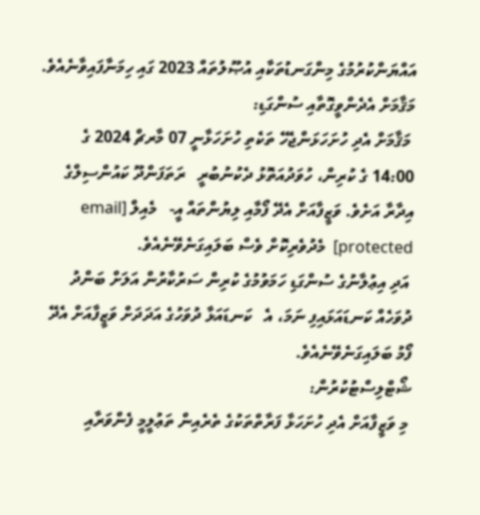އައްޔަންކުރުމުގެ މިންގަނޑުތަކާއި އުޞޫލުތައް 2023 ގައި ހިމަނާފައިވާނެއެވެ.
މަޤާމަށް އެދެންވީގޮތާއި ސުންގަޑި:
 މަޤާމަށް އެދި ހުށަހަޅަންޖެހޭ ތަކެތި ހުށަހަޅާނީ 07 މާރޗް 2024 ގެ 14:00 ގެ ކުރިން، ހުވަދުއަތޮޅު ދެކުނުބުރީ   ރަތަފަންދޫ ކައުންސިލްގެ އިދާރާ އަށެވެ. ވަޒީފާއަށް އެދޭ ފޯމާއި ލިޔުންތައް އީ-   މެއިލް [email protected]  މެދުވެރިކޮށް ވެސް ބަލައިގަނެވޭނެއެވެ.
 އަދި އިޢުލާނުގެ ސުންގަޑި ހަމަވުމުގެ ކުރިން ސަރުކާރުން އަލަށް ބަންދު ދުވަހެއް ކަނޑައަޅައިފި ނަމަ، އެ   ކަނޑައަޅާ ދުވަހުގެ އަދަދަށް ވަޒީފާއަށް އެދޭ ފޯމު ބަލައިގަނެވޭނެއެވެ.
ޝޯޓްލިސްޓުކުރުން:
 މި ވަޒީފާއަށް އެދި ހުށަހަޅާ ފަރާތްތަކުގެ ތެރެއިން ތަޢުލީމީ ފެންވަރާއި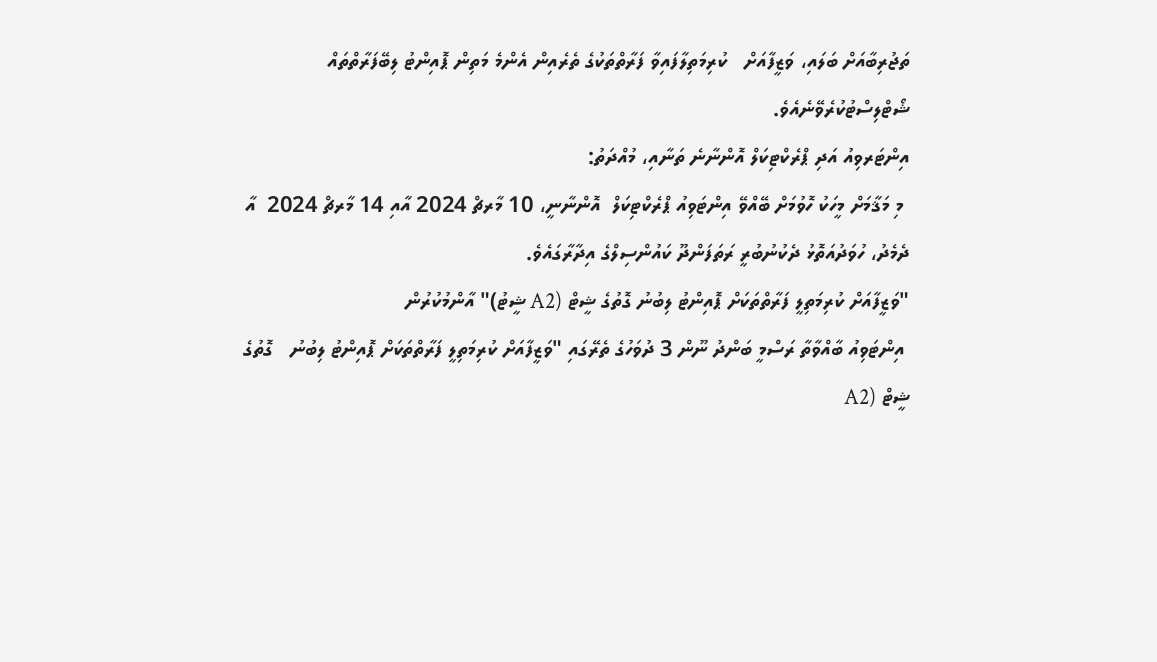ތަޖުރިބާއަށް ބަލައި، ވަޒީފާއަށް   ކުރިމަތިލާފައިވާ ފަރާތްތަކުގެ ތެރެއިން އެންމެ މަތިން ޕޮއިންޓު ލިބޭފަރާތްތައް ޝޯޓްލިސްޓުކުރެވޭނެއެވެ.
އިންޓަރވިއު އަދި ޕްރެކްޓިކަލް އޮންނާނެ ތަނާއި، މުއްދަތު:
 މި މަޤާމަށް މީހަކު ހޮވުމަށް ބޭއްވޭ އިންޓަވިއު ޕްރެކްޓިކަލް  އޮންނާނީ، 10 މާރޗް 2024 އާއި 14 މާރޗް 2024  އާ ދެމެދު، ހުވަދުއަތޮޅު ދެކުނުބުރީ ރަތަފަންދޫ ކައުންސިލްގެ އިދާރާގައެވެ.
"ވަޒީފާއަށް ކުރިމަތިލީ ފަރާތްތަކަށް ޕޮއިންޓު ލިބުނު ގޮތުގެ ޝީޓް (A2 ޝީޓު)" އާންމުކުރުން
 އިންޓަވިއު ބާއްވާތާ ރަސްމީ ބަންދު ނޫން 3 ދުވަހުގެ ތެރޭގައި "ވަޒީފާއަށް ކުރިމަތިލީ ފަރާތްތަކަށް ޕޮއިންޓު ލިބުނު   ގޮތުގެ ޝީޓް (A2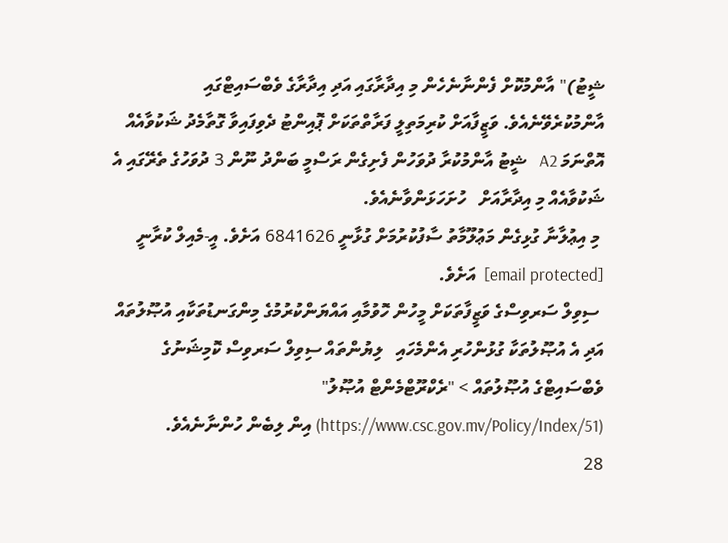ޝީޓު)" އާންމުކޮށް ފެންނާނެހެން މި އިދާރާގައި އަދި އިދާރާގެ ވެބްސައިޓްގައި   އާންމުކުރެވޭނެއެވެ. ވަޒީފާއަށް ކުރިމަތިލީ ފަރާތްތަކަށް ޕޮއިންޓު ދެވިފައިވާ ގޮތާމެދު ޝަކުވާއެއް އޮތްނަމަ A2   ޝީޓު އާންމުކުރާ ދުވަހުން ފެށިގެން ރަސްމީ ބަންދު ނޫން 3 ދުވަހުގެ ތެރޭގައި އެ ޝަކުވާއެއް މި އިދާރާއަށް   ހުށަހަޅަންވާނެއެވެ.
 މި އިޢުލާނާ ގުޅިގެން މަޢުލޫމާތު ސާފުކުރުމަށް ގުޅާނީ 6841626 އަށެވެ. އީ-މެއިލް ކުރާނީ [email protected]  އަށެވެ.
 ސިވިލް ސަރވިސްގެ ވަޒީފާތަކަށް މީހުން ހޮވުމާއި އައްޔަންކުރުމުގެ މިންގަނޑުތަކާއި އުޞޫލުތައް އަދި އެ އުޞޫލުތަކާ ގުޅުންހުރި އެންމެހައި   ލިޔުންތައް ސިވިލް ސަރވިސް ކޮމިޝަނުގެ ވެބްސައިޓްގެ އުޞޫލުތައް > "ރެކްރޫޓްމެންޓް އުޞޫލު"   (https://www.csc.gov.mv/Policy/Index/51) އިން ލިބެން ހުންނާނެއެވެ.
28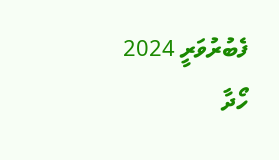ފެބުރުވަރީ 2024
ހޯދާ